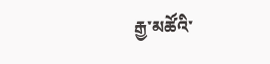རྒྱ་མཚོའི་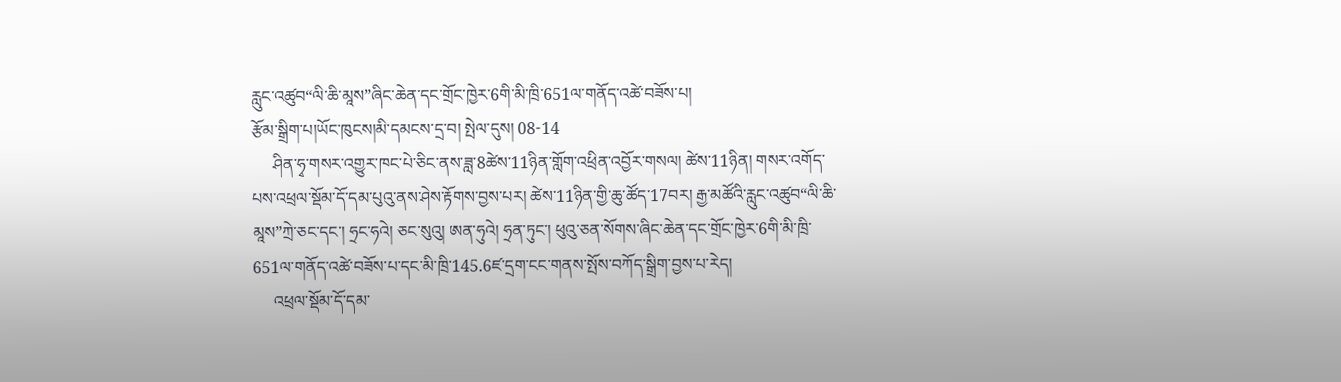རླུང་འཚུབ“ལི་ཆི་མཱས”ཞིང་ཆེན་དང་གྲོང་ཁྱེར་6གི་མི་ཁྲི་651ལ་གནོད་འཚེ་བཟོས་པ།
རྩོམ་སྒྲིག་པ།ཡོང་ཁུངས།མི་དམངས་དྲ་བ། སྤེལ་དུས། 08-14
     ཤིན་ཧྭ་གསར་འགྱུར་ཁང་པེ་ཅིང་ནས་ཟླ་8ཚེས་11ཉིན་གློག་འཕྲིན་འབྱོར་གསལ། ཚེས་11ཉིན། གསར་འགོད་པས་འཕྲལ་སྡོམ་དོ་དམ་པུའུ་ནས་ཤེས་རྟོགས་བྱས་པར། ཚེས་11ཉིན་གྱི་ཆུ་ཚོད་17བར། རྒྱ་མཚོའི་རླུང་འཚུབ“ལི་ཆི་མཱས”ཀྲེ་ཅང་དང་། ཧྲང་ཧའེ། ཅང་སུའུ། ཨན་ཧུའེ། ཧྲན་ཏུང་། ཕུའུ་ཅན་སོགས་ཞིང་ཆེན་དང་གྲོང་ཁྱེར་6གི་མི་ཁྲི་651ལ་གནོད་འཚེ་བཟོས་པ་དང་མི་ཁྲི་145.6ཛ་དྲག་ངང་གནས་སྤོས་བཀོད་སྒྲིག་བྱས་པ་རེད།
     འཕྲལ་སྡོམ་དོ་དམ་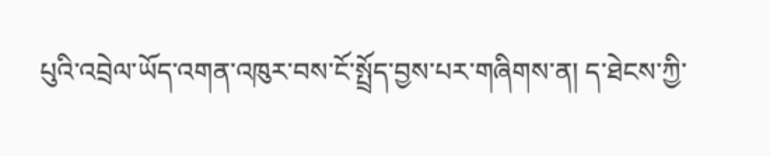པུའི་འབྲེལ་ཡོད་འགན་འཁུར་བས་ངོ་སྤྲོད་བྱས་པར་གཞིགས་ན། ད་ཐེངས་ཀྱི་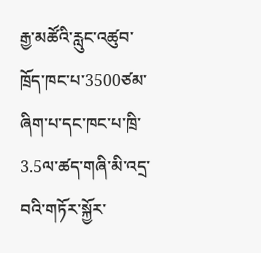རྒྱ་མཚོའི་རླུང་འཚུབ་ཁྲོད་ཁང་པ་3500ཙམ་ཞིག་པ་དང་ཁང་པ་ཁྲི་3.5ལ་ཚད་གཞི་མི་འདྲ་བའི་གཏོར་སྐྱོར་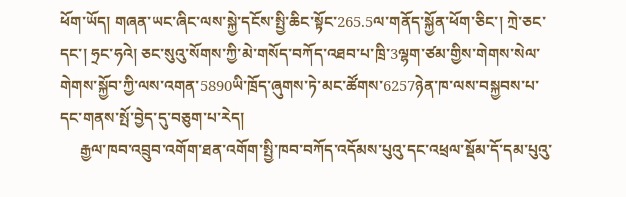ཕོག་ཡོད། གཞན་ཡང་ཞིང་ལས་སྐྱེ་དངོས་སྤྱི་ཆིང་སྟོང་265.5ལ་གནོད་སྐྱོན་ཕོག་ཅིང་། ཀྲེ་ཅང་དང་། ཧྲང་ཧའེ། ཅང་སུའུ་སོགས་ཀྱི་མེ་གསོད་བཀོད་འཐབ་པ་ཁྲི་3ལྷག་ཙམ་གྱིས་གེགས་སེལ་གེགས་སྐྱོབ་ཀྱི་ལས་འགན་5890ཡི་ཁྲོད་ཞུགས་ཏེ་མང་ཚོགས་6257ཉེན་ཁ་ལས་བསྐྱབས་པ་དང་གནས་སྤོ་བྱེད་དུ་བཅུག་པ་རེད།
     རྒྱལ་ཁབ་འབྲུབ་འགོག་ཐན་འགོག་སྤྱི་ཁབ་བཀོད་འདོམས་པུའུ་དང་འཕྲལ་སྡོམ་དོ་དམ་པུའུ་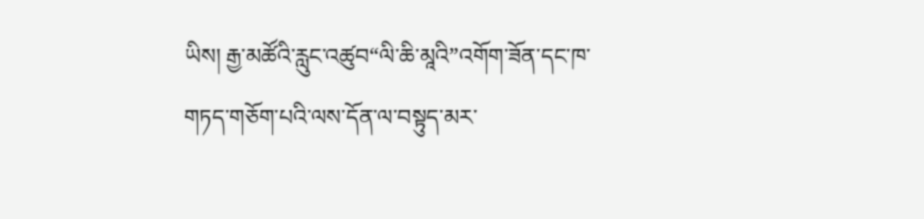ཡིས། རྒྱ་མཚོའི་རླུང་འཚུབ“ལི་ཆི་མཱའི”འགོག་ཟོན་དང་ཁ་གཏད་གཅོག་པའི་ལས་དོན་ལ་བསྟུད་མར་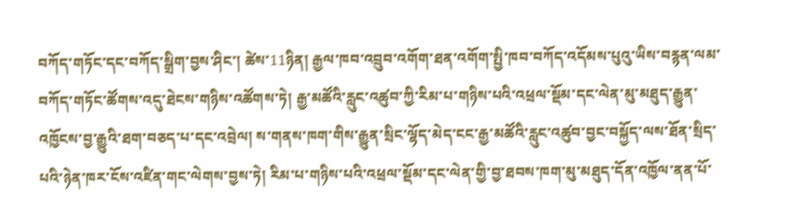བཀོད་གཏོང་དང་བཀོད་སྒྲིག་བྱས་ཤིང་། ཚེས་11ཉིན། རྒྱལ་ཁབ་འབྲུབ་འགོག་ཐན་འགོག་སྤྱི་ཁབ་བཀོད་འདོམས་པུའུ་ཡིས་བརྙན་ལམ་བཀོད་གཏོང་ཚོགས་འདུ་ཐེངས་གཉིས་འཚོགས་ཏེ། རྒྱ་མཚོའི་རླུང་འཚུབ་ཀྱི་རིམ་པ་གཉིས་པའི་འཕྲལ་སྡོམ་དང་ལེན་མུ་མཐུད་རྒྱུན་འཁྱོངས་བྱ་རྒྱུའི་ཐག་བཅད་པ་དང་འབྲེལ། ས་གནས་ཁག་གིས་རྒྱུན་སྲིང་ལྷོད་མེད་ངང་རྒྱ་མཚོའི་རླུང་འཚུབ་བྱང་བསྐྱོད་ལས་ཐོན་སྲིད་པའི་ཉེན་ཁར་ངོས་འཛིན་གང་ལེགས་བྱས་ཏེ། རིམ་པ་གཉིས་པའི་འཕྲལ་སྡོམ་དང་ལེན་གྱི་བྱ་ཐབས་ཁག་མུ་མཐུད་དོན་འཁྱོལ་ནན་པོ་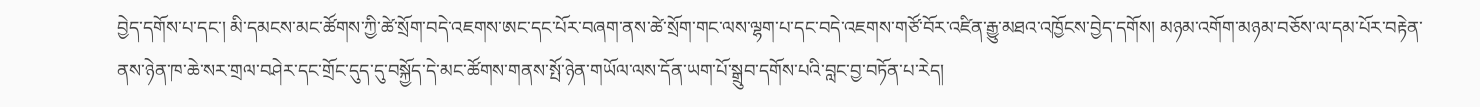བྱེད་དགོས་པ་དང་། མི་དམངས་མང་ཚོགས་ཀྱི་ཚེ་སྲོག་བདེ་འཇགས་ཨང་དང་པོར་བཞག་ནས་ཚེ་སྲོག་གང་ལས་ལྷག་པ་དང་བདེ་འཇགས་གཙོ་བོར་འཛིན་རྒྱུ་མཐའ་འཁྱོངས་བྱེད་དགོས། མཉམ་འགོག་མཉམ་བཅོས་ལ་དམ་པོར་བརྟེན་ནས་ཉེན་ཁ་ཆེ་སར་གྲལ་བཤེར་དང་གྲོང་དུད་དུ་བསྐྱོད་དེ་མང་ཚོགས་གནས་སྤོ་ཉེན་གཡོལ་ལས་དོན་ཡག་པོ་སྒྲུབ་དགོས་པའི་བླང་བྱ་བཏོན་པ་རེད།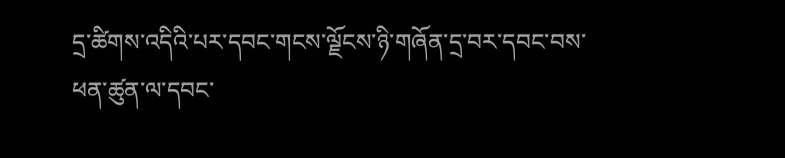དྲ་ཚིགས་འདིའི་པར་དབང་གངས་ལྗོངས་ཉི་གཞོན་དྲ་བར་དབང་བས་ཕན་ཚུན་ལ་དབང་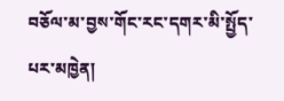བཅོལ་མ་བྱས་གོང་རང་དགར་མི་སྤྱོད་པར་མཁྱེན།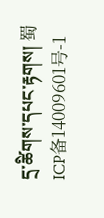དྲ་ཚིགས་དཔང་རྟགས། 蜀ICP备14009601号-1